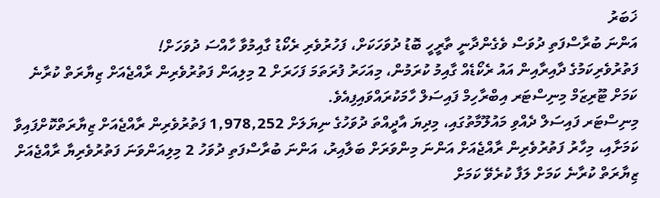ޚަބަރު
އަންނަ ބުރާސްފަތި ދުވަސް ވެގެންދާނީ ތާރީހީ ބޮޑު ދުވަހަކަށް، ފަހުރުވެރި ރެކޯޑު ގާއިމުވާ ހާއްސަ ދުވަހަށް!
ފަތުރުވެރިކަމުގެ ދާއިރާއިން އައު ރެކޯޑެއް ގާއިމު ކުރަމުން، މިއަހަރު ފުރަތަމަ ފަހަރަށް 2 މިލިއަން ފަތުރުވެރިން ރާއްޖެއަށް ޒިޔާރަތް ކުރާނެ ކަމަށް ޓޫރިޒަމް މިނިސްޓަރ އިބްރާހިމް ފައިސަލް ހާމަކުރައްވައިފިއެވެ.
މިނިސްޓަރ ފައިސަލް ދެއްވި މައުލޫމާތުގައި، މިދިޔަ އާދީއްތަ ދުވަހުގެ ނިޔަލަށް 1,978,252 ފަތުރުވެރިން ރާއްޖެއަށް ޒިޔާރަތްކޮށްފައިވާ ކަމަށާއި، މިހާރު ފަތުރުވެރިން ރާއްޖެއަށް އަންނަ މިންވަރަށް ބަލާއިރު، އަންނަ ބުރާސްފަތި ދުވަހު 2 މިލިއަންވަނަ ފަތުރުވެރިޔާ ރާއްޖެއަށް ޒިޔާރަތް ކުރާނެ ކަމަށް ލަފާ ކުރެވޭ ކަމަށް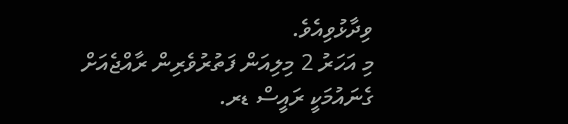ވިދާޅުވިއެވެ.
މި އަހަރު 2 މިލިއަން ފަތުރުވެރިން ރާއްޖެއަށް ގެނައުމަކީ ރައީސް ޑރ.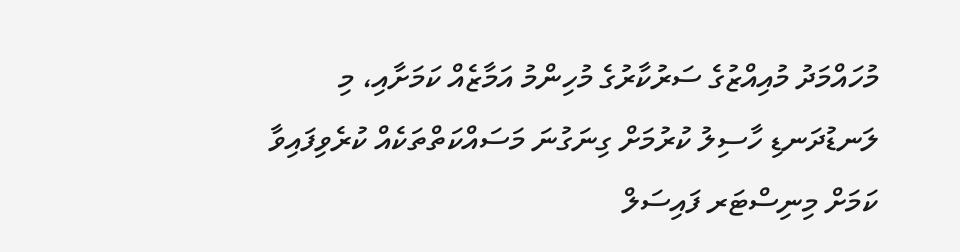މުހައްމަދު މުއިއްޒުގެ ސަރުކާރުގެ މުހިންމު އަމާޒެއް ކަމަށާއި، މި ލަނޑުދަނޑި ހާސިލު ކުރުމަށް ގިނަގުނަ މަސައްކަތްތަކެއް ކުރެވިފައިވާ ކަމަށް މިނިސްޓަރ ފައިސަލް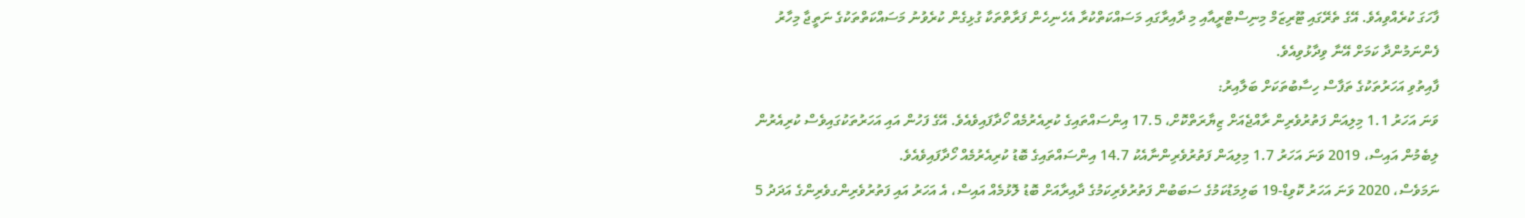ފާހަގަ ކުރެއްވިއެވެ. އޭގެ ތެރޭގައި ޓޫރިޒަމް މިނިސްޓްރީއާއި މި ދާއިރާގައި މަސައްކަތްކުރާ އެހެނިހެން ފަރާތްތަކާ ގުޅިގެން ކުރެވުނު މަސައްކަތްތަކުގެ ނަތީޖާ މިހާރު ފެންނަމުންދާ ކަމަށް އޭނާ ވިދާޅުވިއެވެ.
ފާއިތުވި އަހަރުތަކުގެ ތަފާސް ހިސާބުތަކަށް ބަލާއިރު:
ވަނަ އަހަރު 1.1 މިލިއަން ފަތުރުވެރިން ރާއްޖެއަށް ޒިޔާރަތްކޮށް، 17.5 އިންސައްތައިގެ ކުރިއެރުމެއް ހޯދާފައިވެއެވެ. އޭގެ ފަހުން އައި އަހަރުތަކުގައިވެސް ކުރިއެރުން ލިބެމުން އައިސް، 2019 ވަނަ އަހަރު 1.7 މިލިއަން ފަތުރުވެރިންނާއެކު 14.7 އިންސައްތައިގެ ބޮޑު ކުރިއެރުމެއް ހޯދާފައިވެއެވެ.
ނަމަވެސް، 2020 ވަނަ އަހަރު ކޮވިޑް-19 ބަލިމަޑުކަމުގެ ސަބަބުން ފަތުރުވެރިކަމުގެ ދާއިރާއަށް ބޮޑު ލޮޅުމެއް އައިސް، އެ އަހަރު އައި ފަތުރުވެރިންގވެރިންގެ އަދަދު 5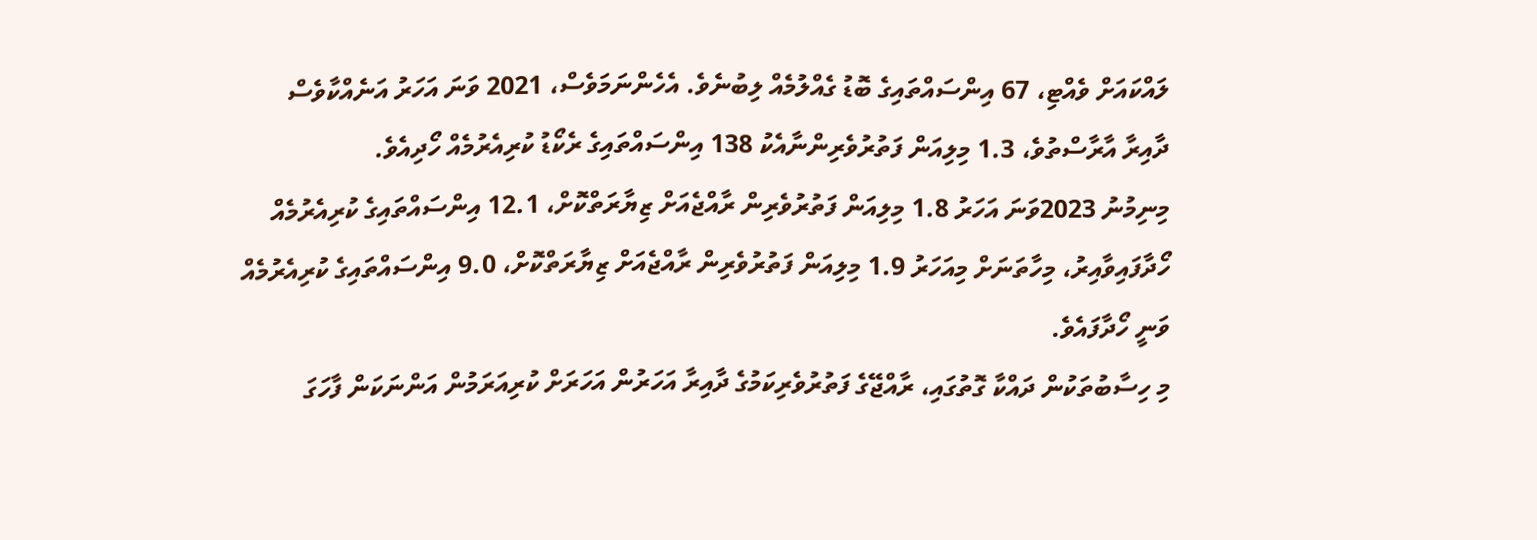ލައްކައަށް ވެއްޓި، 67 އިންސައްތައިގެ ބޮޑު ގެއްލުމެއް ލިބުނެވެ. އެހެންނަމަވެސް، 2021 ވަނަ އަހަރު އަނެއްކާވެސް ދާއިރާ އާރާސްތުވެ، 1.3 މިލިއަން ފަތުރުވެރިންނާއެކު 138 އިންސައްތައިގެ ރެކޯޑު ކުރިއެރުމެއް ހޯދިއެވެ.
މިނިމުނު 2023ވަނަ އަހަރު 1.8 މިލިއަން ފަތުރުވެރިން ރާއްޖެއަށް ޒިޔާރަތްކޮށް، 12.1 އިންސައްތައިގެ ކުރިއެރުމެއް ހޯދާފައިވާއިރު، މިހާތަނަށް މިއަހަރު 1.9 މިލިއަން ފަތުރުވެރިން ރާއްޖެއަށް ޒިޔާރަތްކޮށް، 9.0 އިންސައްތައިގެ ކުރިއެރުމެއް ވަނީ ހޯދާފައެވެ.
މި ހިސާބުތަކުން ދައްކާ ގޮތުގައި، ރާއްޖޭގެ ފަތުރުވެރިކަމުގެ ދާއިރާ އަހަރުން އަހަރަށް ކުރިއަރަމުން އަންނަކަން ފާހަގަ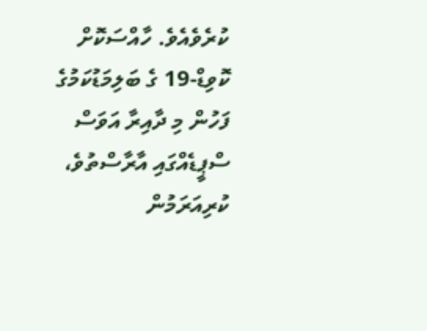ކުރެވެއެވެ. ހާއްސަކޮށް ކޮވިޑް-19 ގެ ބަލިމަޑުކަމުގެ ފަހުން މި ދާއިރާ އަވަސް ސްޕީޑެއްގައި އާރާސްތުވެ، ކުރިއަރަމުން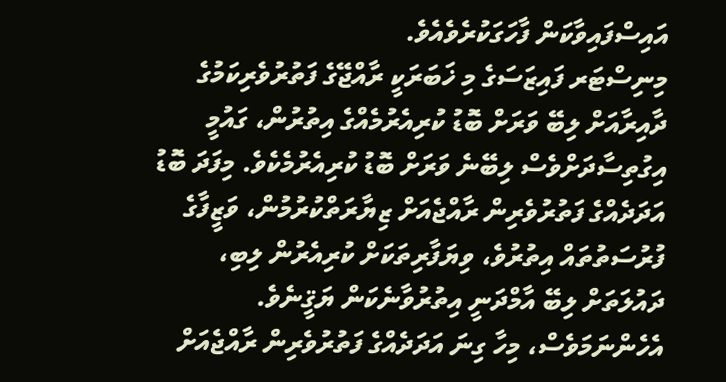އައިސްފައިވާކަން ފާހަގަކުރެވެއެވެ.
މިނިސްޓަރ ފައިޒަސަގެ މި ޚަބަރަކީ ރާއްޖޭގެ ފަތުރުވެރިކަމުގެ ދާއިރާއަށް ލިބޭ ވަރަށް ބޮޑު ކުރިއެރުމެއްގެ އިތުރުން، ގައުމީ އިގުތިސާދަށްވެސް ލިބޭނެ ވަރަށް ބޮޑު ކުރިއެރުމެކެވެ. މިފަދަ ބޮޑު އަދަދެއްގެ ފަތުރުވެރިން ރާއްޖެއަށް ޒިޔާރަތްކުރުމުން، ވަޒީފާގެ ފުރުސަތުތައް އިތުރުވެ، ވިޔަފާރިތަކަށް ކުރިއެރުން ލިބި، ދައުލަތަށް ލިބޭ އާމްދަނީ އިތުރުވާނެކަން ޔަޤީނެވެ.
އެހެންނަމަވެސް، މިހާ ގިނަ އަދަދެއްގެ ފަތުރުވެރިން ރާއްޖެއަށް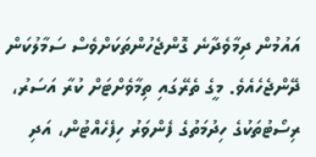އައުމުން ދިމާވެދާނެ ގޮންޖެހުންތަކަށްވެސް ސަމާލުކަން ދޭންޖެހެއެވެ. މީގެ ތެރޭގައި ތިމާވެށްޓަށް ކުރާ އަސަރު، ރިސޯޓުތަކުގެ ހިދުމަތުގެ ފެންވަރު ހިފެހެއްޓުން، އަދި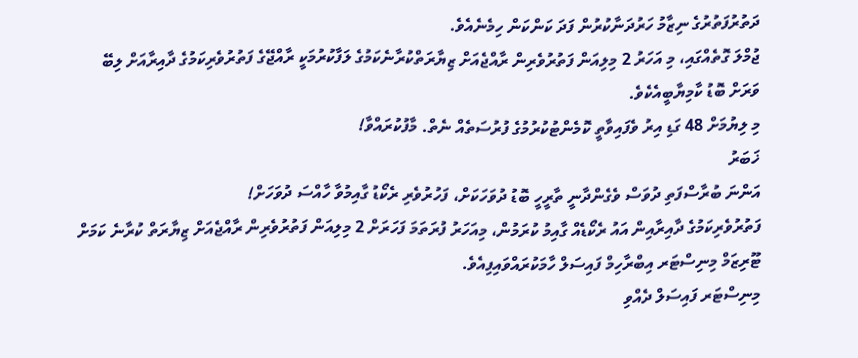ދަތުރުފަތުރުގެ ނިޒާމު ހަރުދަނާކުރުން ފަދަ ކަންކަން ހިމެނެއެވެ.
ޖުމްލަ ގޮތެއްގައި، މި އަހަރު 2 މިލިއަން ފަތުރުވެރިން ރާއްޖެއަށް ޒިޔާރަތްކުރާނެކަމުގެ ލަފާކުރުމަކީ ރާއްޖޭގެ ފަތުރުވެރިކަމުގެ ދާއިރާއަށް ލިބޭ ވަރަށް ބޮޑު ކާމިޔާބީއެކެވެ.
މި ލިޔުމަށް 48 ގަޑި އިރު ވެފައިވާތީ ކޮމެންޓުކުރުމުގެ ފުރުސަތެއް ނެތް. މާފުކުރައްވާ!
ޚަބަރު
އަންނަ ބުރާސްފަތި ދުވަސް ވެގެންދާނީ ތާރީހީ ބޮޑު ދުވަހަކަށް، ފަހުރުވެރި ރެކޯޑު ގާއިމުވާ ހާއްސަ ދުވަހަށް!
ފަތުރުވެރިކަމުގެ ދާއިރާއިން އައު ރެކޯޑެއް ގާއިމު ކުރަމުން، މިއަހަރު ފުރަތަމަ ފަހަރަށް 2 މިލިއަން ފަތުރުވެރިން ރާއްޖެއަށް ޒިޔާރަތް ކުރާނެ ކަމަށް ޓޫރިޒަމް މިނިސްޓަރ އިބްރާހިމް ފައިސަލް ހާމަކުރައްވައިފިއެވެ.
މިނިސްޓަރ ފައިސަލް ދެއްވި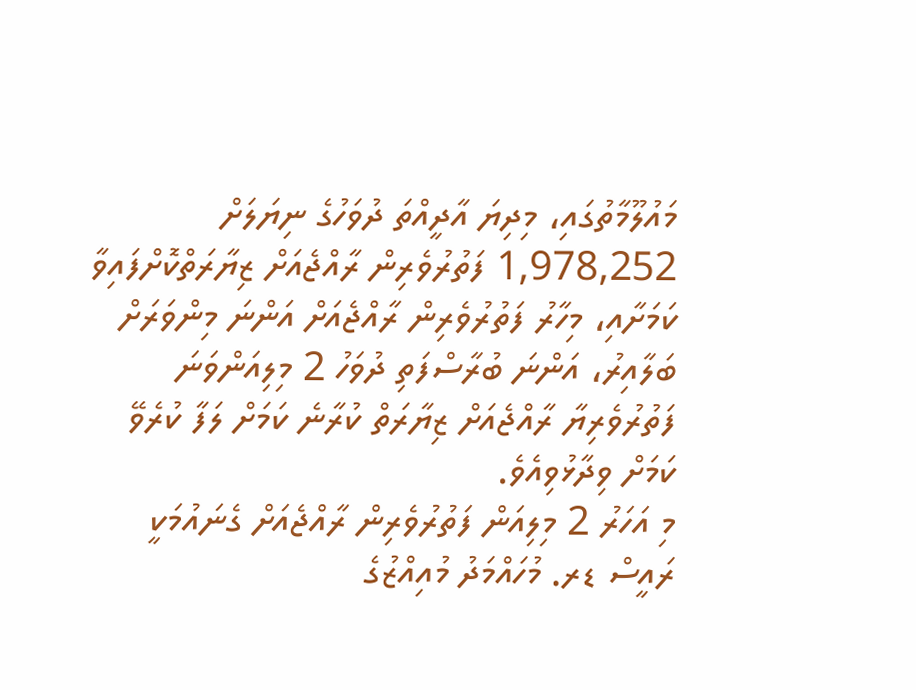މައުލޫމާތުގައި، މިދިޔަ އާދީއްތަ ދުވަހުގެ ނިޔަލަށް 1,978,252 ފަތުރުވެރިން ރާއްޖެއަށް ޒިޔާރަތްކޮށްފައިވާ ކަމަށާއި، މިހާރު ފަތުރުވެރިން ރާއްޖެއަށް އަންނަ މިންވަރަށް ބަލާއިރު، އަންނަ ބުރާސްފަތި ދުވަހު 2 މިލިއަންވަނަ ފަތުރުވެރިޔާ ރާއްޖެއަށް ޒިޔާރަތް ކުރާނެ ކަމަށް ލަފާ ކުރެވޭ ކަމަށް ވިދާޅުވިއެވެ.
މި އަހަރު 2 މިލިއަން ފަތުރުވެރިން ރާއްޖެއަށް ގެނައުމަކީ ރައީސް ޑރ. މުހައްމަދު މުއިއްޒުގެ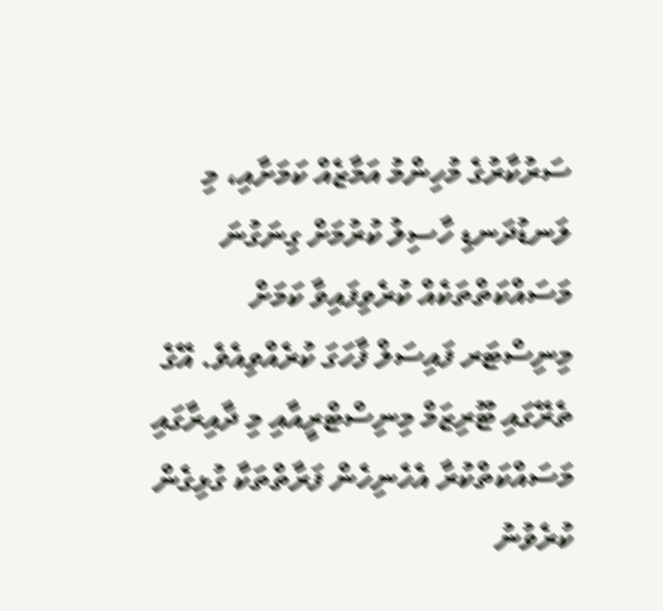ސަރުކާރުގެ މުހިންމު އަމާޒެއް ކަމަށާއި، މި ލަނޑުދަނޑި ހާސިލު ކުރުމަށް ގިނަގުނަ މަސައްކަތްތަކެއް ކުރެވިފައިވާ ކަމަށް މިނިސްޓަރ ފައިސަލް ފާހަގަ ކުރެއްވިއެވެ. އޭގެ ތެރޭގައި ޓޫރިޒަމް މިނިސްޓްރީއާއި މި ދާއިރާގައި މަސައްކަތްކުރާ އެހެނިހެން ފަރާތްތަކާ ގުޅިގެން ކުރެވުނު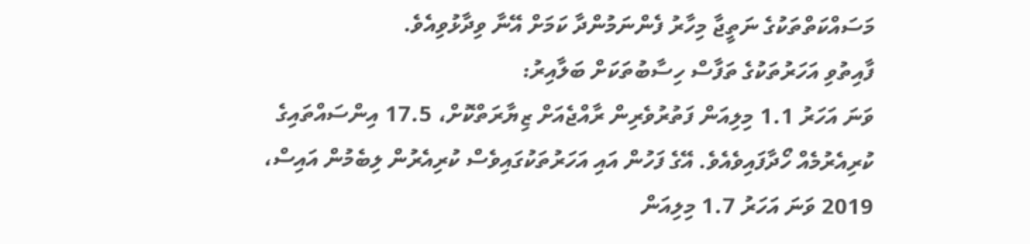މަސައްކަތްތަކުގެ ނަތީޖާ މިހާރު ފެންނަމުންދާ ކަމަށް އޭނާ ވިދާޅުވިއެވެ.
ފާއިތުވި އަހަރުތަކުގެ ތަފާސް ހިސާބުތަކަށް ބަލާއިރު:
ވަނަ އަހަރު 1.1 މިލިއަން ފަތުރުވެރިން ރާއްޖެއަށް ޒިޔާރަތްކޮށް، 17.5 އިންސައްތައިގެ ކުރިއެރުމެއް ހޯދާފައިވެއެވެ. އޭގެ ފަހުން އައި އަހަރުތަކުގައިވެސް ކުރިއެރުން ލިބެމުން އައިސް، 2019 ވަނަ އަހަރު 1.7 މިލިއަން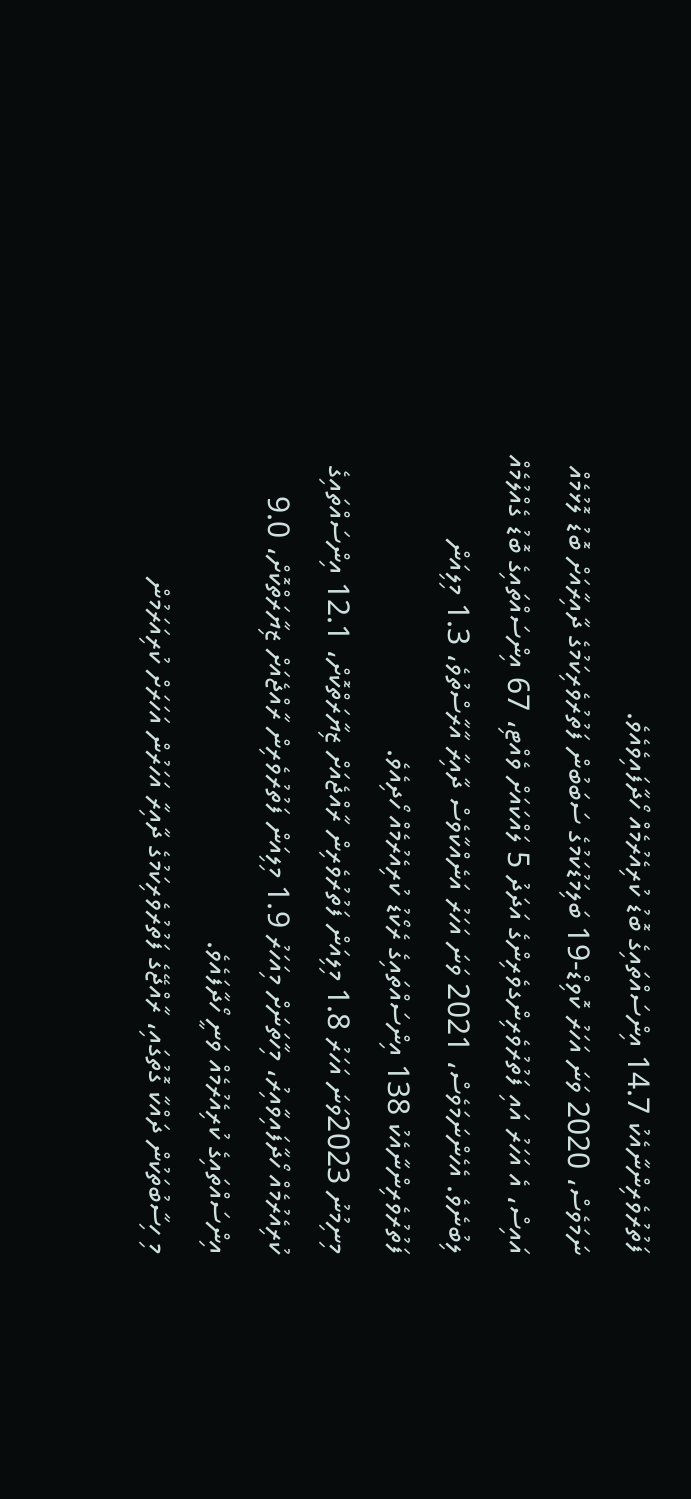ފަތުރުވެރިންނާއެކު 14.7 އިންސައްތައިގެ ބޮޑު ކުރިއެރުމެއް ހޯދާފައިވެއެވެ.
ނަމަވެސް، 2020 ވަނަ އަހަރު ކޮވިޑް-19 ބަލިމަޑުކަމުގެ ސަބަބުން ފަތުރުވެރިކަމުގެ ދާއިރާއަށް ބޮޑު ލޮޅުމެއް އައިސް، އެ އަހަރު އައި ފަތުރުވެރިންގވެރިންގެ އަދަދު 5 ލައްކައަށް ވެއްޓި، 67 އިންސައްތައިގެ ބޮޑު ގެއްލުމެއް ލިބުނެވެ. އެހެންނަމަވެސް، 2021 ވަނަ އަހަރު އަނެއްކާވެސް ދާއިރާ އާރާސްތުވެ، 1.3 މިލިއަން ފަތުރުވެރިންނާއެކު 138 އިންސައްތައިގެ ރެކޯޑު ކުރިއެރުމެއް ހޯދިއެވެ.
މިނިމުނު 2023ވަނަ އަހަރު 1.8 މިލިއަން ފަތުރުވެރިން ރާއްޖެއަށް ޒިޔާރަތްކޮށް، 12.1 އިންސައްތައިގެ ކުރިއެރުމެއް ހޯދާފައިވާއިރު، މިހާތަނަށް މިއަހަރު 1.9 މިލިއަން ފަތުރުވެރިން ރާއްޖެއަށް ޒިޔާރަތްކޮށް، 9.0 އިންސައްތައިގެ ކުރިއެރުމެއް ވަނީ ހޯދާފައެވެ.
މި ހިސާބުތަކުން ދައްކާ ގޮތުގައި، ރާއްޖޭގެ ފަތުރުވެރިކަމުގެ ދާއިރާ އަހަރުން އަހަރަށް ކުރިއަރަމުން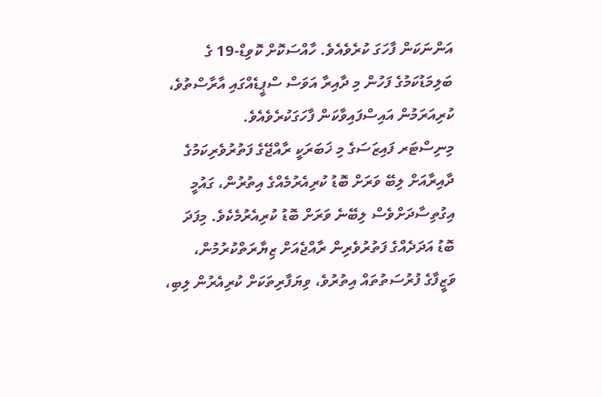އަންނަކަން ފާހަގަ ކުރެވެއެވެ. ހާއްސަކޮށް ކޮވިޑް-19 ގެ ބަލިމަޑުކަމުގެ ފަހުން މި ދާއިރާ އަވަސް ސްޕީޑެއްގައި އާރާސްތުވެ، ކުރިއަރަމުން އައިސްފައިވާކަން ފާހަގަކުރެވެއެވެ.
މިނިސްޓަރ ފައިޒަސަގެ މި ޚަބަރަކީ ރާއްޖޭގެ ފަތުރުވެރިކަމުގެ ދާއިރާއަށް ލިބޭ ވަރަށް ބޮޑު ކުރިއެރުމެއްގެ އިތުރުން، ގައުމީ އިގުތިސާދަށްވެސް ލިބޭނެ ވަރަށް ބޮޑު ކުރިއެރުމެކެވެ. މިފަދަ ބޮޑު އަދަދެއްގެ ފަތުރުވެރިން ރާއްޖެއަށް ޒިޔާރަތްކުރުމުން، ވަޒީފާގެ ފުރުސަތުތައް އިތުރުވެ، ވިޔަފާރިތަކަށް ކުރިއެރުން ލިބި،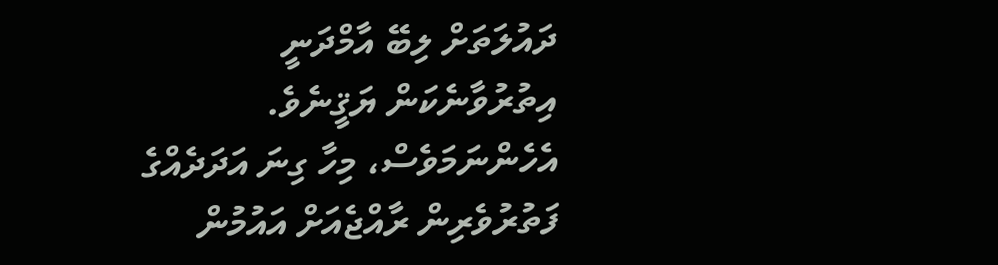ދައުލަތަށް ލިބޭ އާމްދަނީ އިތުރުވާނެކަން ޔަޤީނެވެ.
އެހެންނަމަވެސް، މިހާ ގިނަ އަދަދެއްގެ ފަތުރުވެރިން ރާއްޖެއަށް އައުމުން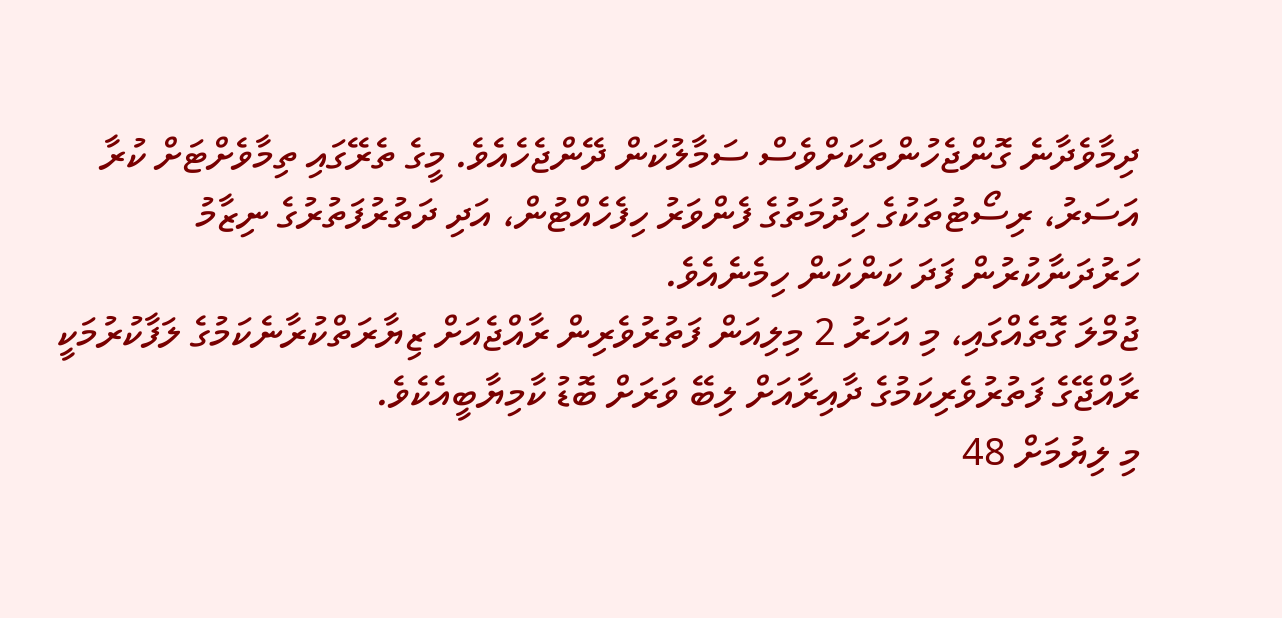ދިމާވެދާނެ ގޮންޖެހުންތަކަށްވެސް ސަމާލުކަން ދޭންޖެހެއެވެ. މީގެ ތެރޭގައި ތިމާވެށްޓަށް ކުރާ އަސަރު، ރިސޯޓުތަކުގެ ހިދުމަތުގެ ފެންވަރު ހިފެހެއްޓުން، އަދި ދަތުރުފަތުރުގެ ނިޒާމު ހަރުދަނާކުރުން ފަދަ ކަންކަން ހިމެނެއެވެ.
ޖުމްލަ ގޮތެއްގައި، މި އަހަރު 2 މިލިއަން ފަތުރުވެރިން ރާއްޖެއަށް ޒިޔާރަތްކުރާނެކަމުގެ ލަފާކުރުމަކީ ރާއްޖޭގެ ފަތުރުވެރިކަމުގެ ދާއިރާއަށް ލިބޭ ވަރަށް ބޮޑު ކާމިޔާބީއެކެވެ.
މި ލިޔުމަށް 48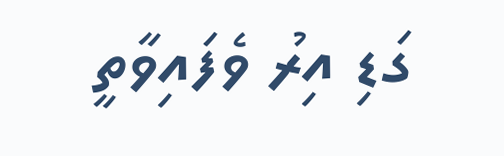ގަޑި އިރު ވެފައިވާތީ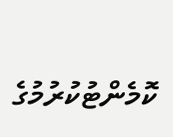ކޮމެންޓުކުރުމުގެ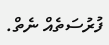ފުރުސަތެއް ނެތް.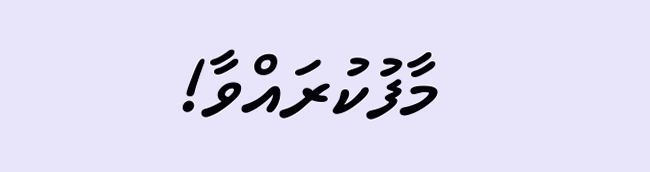މާފުކުރައްވާ!